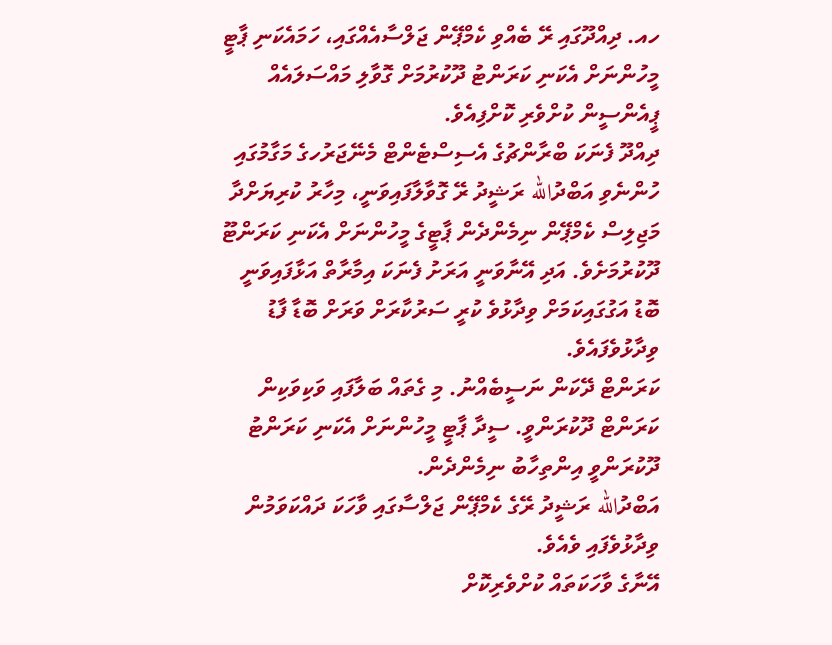ހއ. ދިއްދޫގައި ރޭ ބެއްވި ކެމްޕޭން ޖަލްސާއެއްގައި، ހަމައެކަނި ޕާޓީ މީހުންނަށް އެކަނި ކަރަންޓު ދޫކުރުމަށް ގޮވާލި މައްސަލައެއް ޕީއެންސީން ކުށްވެރި ކޮށްފިއެވެ.
ދިއްދޫ ފެނަކަ ބްރާންޗުގެ އެސިސްޓެންޓް މެނޭޖަރުހގެ މަގާމުގައި ހުންނެވި އަބްދުالله ރަޝީދު ރޭ ގޮވާލާފައިވަނީ، މިހާރު ކުރިޔަށްދާ މަޖިލިސް ކެމްޕޭން ނިމެންދެން ޕާޓީގެ މީހުންނަށް އެކަނި ކަރަންޓޫ ދޫކުރުމަށެވެ. އަދި އޭނާވަނީ އަރަށު ފެނަކަ އިމާރާތް އަޅާފައިވަނީ ބޮޑު އަގުގައިކަމަށް ވިދާޅުވެ ކުރީ ސަރުކާރަށް ވަރަށް ބޮޑާ ފާޑު ވިދާޅުވެފައެވެ.
ކަރަންޓް ދޭކަން ނަސީބެއްނު. މި ގެތައް ބަލާފައި ވަކިވަކިން ކަރަންޓް ދޫކުރަންވީ. ސީދާ ޕާޓީ މީހުންނަށް އެކަނި ކަރަންޓު ދޫކުރަންވީ އިންތިހާބު ނިމެންދެން.
އަބްދުالله ރަޝީދު ރޭގެ ކެމްޕޭން ޖަލްސާގައި ވާހަކަ ދައްކަވަމުން ވިދާޅުވެފައި ވެއެވެ.
އޭނާގެ ވާހަކަތައް ކުށްވެރިކޮށް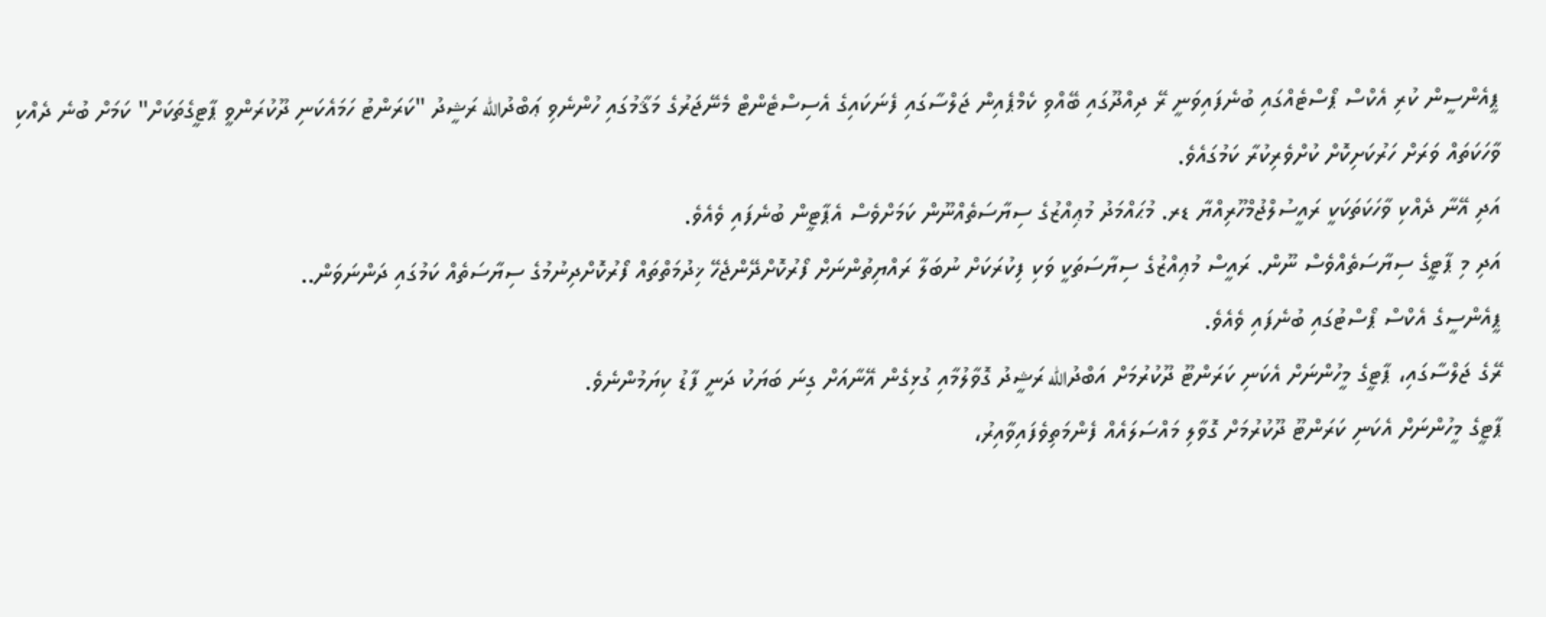ޕީއެންސީން ކުރި އެކްސް ޕޯސްޓެއްގައި ބުނެފައިވަނީ ރޭ ދިއްދޫގައި ބޭއްވި ކެމްޕެއިން ޖަލްސާގައި ފެނަކައިގެ އެސިސްޓެންޓް މެނޭޖަރުގެ މަޤާމުގައި ހުންނެވި ޢަބްދުالله ރަޝީދު "ކަރަންޓު ހަމައެކަނި ދޫކުރަންވީ ޕާޓީގެތަކަށް" ކަމަށް ބުނެ ދެއްކި ވާހަކަތައް ވަރަށް ހަރުކަށިކޮށް ކުށްވެރިކުރާ ކަމުގައެވެ.
އަދި އޭނާ ދެއްކި ވާހަކަތަކަކީ ރައީސުލްޖުމްހޫރިއްޔާ ޑރ. މުޙައްމަދު މުޢިއްޒުގެ ސިޔާސަތެއްނޫން ކަމަށްވެސް އެޕާޓީން ބުނެފައި ވެއެވެ.
އަދި މި ޕާޓީގެ ސިޔާސަތެއްވެސް ނޫން. ރައީސް މުޢިއްޒުގެ ސިޔާސަތަކީ ވަކި ފިކުރަކަށް ނުބަލާ ރައްޔިތުންނަށް ފޯރުކޮށްދޭންޖެހޭ ޚިދުމަތްތައް ފޯރުކޮށްދިނުމުގެ ސިޔާސަތެއް ކަމުގައި ދަންނަވަން..
ޕީއެންސީގެ އެކްސް ޕޯސްޓުގައި ބުނެފައި ވެއެވެ.
ރޭގެ ޖަލްސާގައި، ޕާޓީގެ މީހުންނަށް އެކަނި ކަރަންޓޫ ދޫކުރުމަށް އަބްދުالله ރަޝީދު ގޮވާލުމާއި ގުޅިގެން އޭނާއަށް ގިނަ ބަޔަކު ދަނީ ފާޑު ކިޔަމުންނެވެ.
ޕާޓީގެ މީހުންނަށް އެކަނި ކަރަންޓޫ ދޫކުރުމަށް ގޮވާލި މައްސަލައެއް ފެންމަތިވެފައިވާއިރު،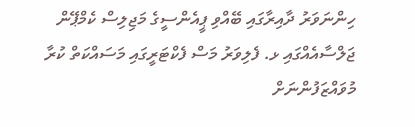ހިންނަވަރު ދާއިރާގައި ބޭއްވި ޕީއެންސީގެ މަޖިލިސް ކެމްޕޭން ޖަލްސާއެއްގައި ޅ. ފެލިވަރު މަސް ފެކްޓަރީގައި މަސައްކަތް ކުރާ މުވައްޒަފުންނަށް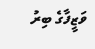ވަޒީފާގެ ބިރު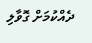ދެއްކުމަށް ގޮވާލި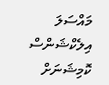މައްސަލަ އިލެކްޝަންސް ކޮމިޝަނަށް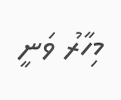މިހާރު ވަނީ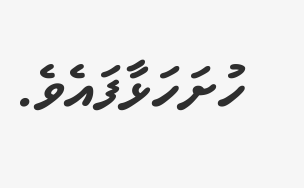ހުށަހަޅާފައެވެ.